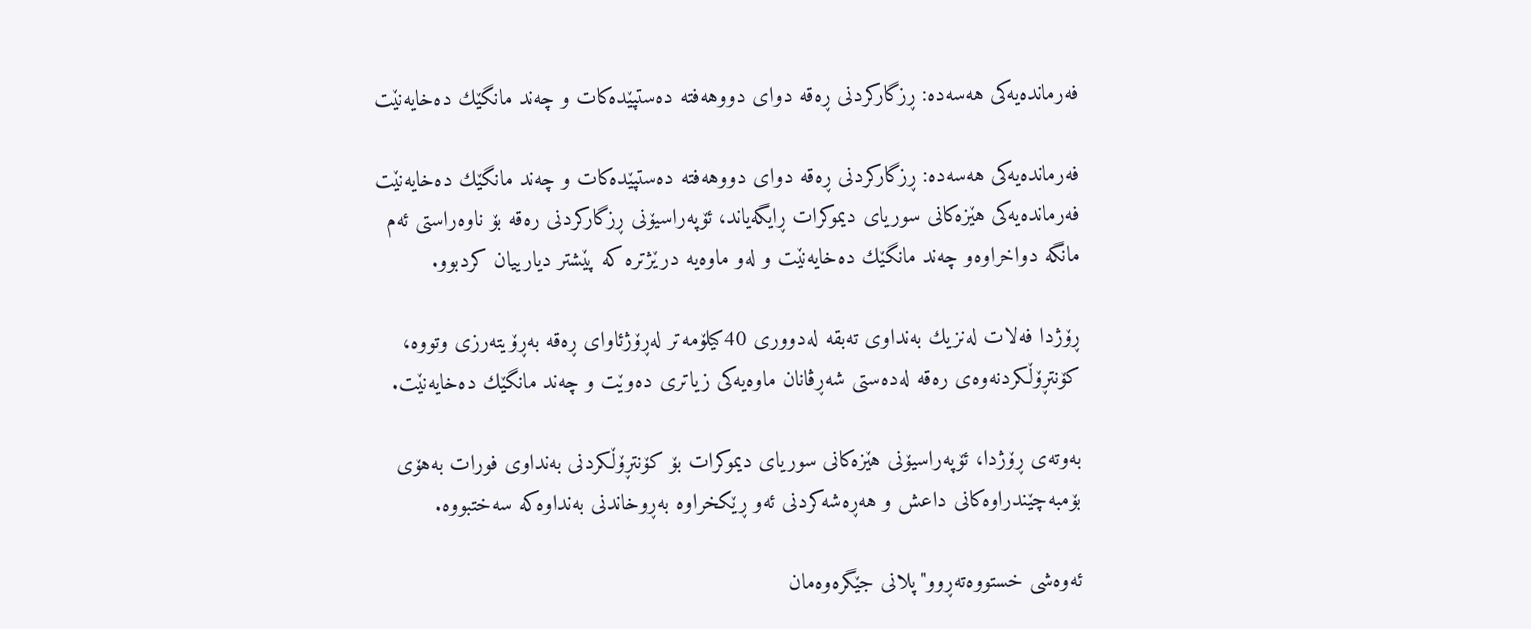فه‌رمانده‌یه‌كی‌ هه‌سه‌ده‌: ڕزگاركردنی ڕه‌قه‌ دوای‌ دووهه‌فته‌ ده‌ستپێده‌كات و چه‌ند مانگێك ده‌خایه‌نێت

فه‌رمانده‌یه‌كی‌ هه‌سه‌ده‌: ڕزگاركردنی ڕه‌قه‌ دوای‌ دووهه‌فته‌ ده‌ستپێده‌كات و چه‌ند مانگێك ده‌خایه‌نێت
فه‌رمانده‌یه‌كی هێزه‌كانی سوریای دیموكرات ڕایگه‌یاند، ئۆپه‌راسیۆنی ڕزگاركردنی ره‌قه‌ بۆ ناوه‌راستی‌ ئه‌م مانگه‌ دواخراوه‌و چه‌ند مانگێك ده‌خایه‌نێت و له‌و ماوه‌یه‌ درێژتره‌ كه‌ پێشتر دیارییان كردبوو.

ڕۆژدا فه‌لات له‌نزیك به‌نداوی ته‌بقه‌ له‌دووری‌ 40كیلۆمه‌تر له‌ڕۆژئاوای ڕه‌قه‌ به‌ڕۆیته‌رزی‌ وتووه‌، كۆنتڕۆڵكردنه‌وه‌ی‌ ره‌قه‌ له‌ده‌ستی‌ شه‌ڕڤانان ماوه‌یه‌كی‌ زیاتری‌ ده‌وێت و چه‌ند مانگێك ده‌خایه‌نێت.

به‌وته‌ی‌ ڕۆژدا، ئۆپه‌راسیۆنی هێزه‌كانی سوریای دیموكرات بۆ كۆنتڕۆڵكردنی به‌نداوی فورات به‌هۆی بۆمبه‌چێندراوه‌كانی داعش و هه‌ڕه‌شه‌كردنی ئه‌و ڕێكخراوه‌ به‌ڕوخاندنی به‌نداوه‌كه‌ سه‌ختبووه‌.

ئه‌وه‌شی‌ خستووه‌ته‌ڕوو"پلانی جێگره‌وه‌مان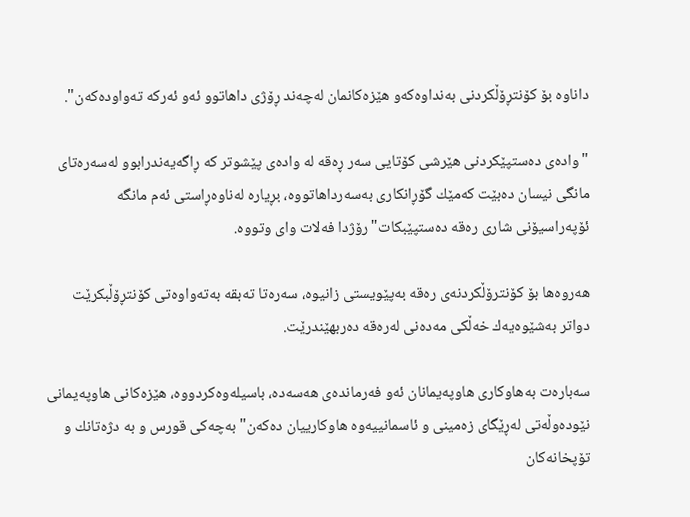داناوه‌ بۆ كۆنتڕۆڵكردنی به‌نداوه‌كه‌و هێزه‌كانمان له‌چه‌ند ڕۆژی داهاتوو ئه‌و ئه‌ركه‌ ته‌واوده‌كه‌ن".

"واده‌ی ده‌ستپێكردنی هێرشی كۆتایی سه‌ر ڕه‌قه‌ له‌ واده‌ی پێشوتر كه‌ ڕاگه‌یه‌ندرابوو له‌سه‌ره‌تای مانگی نیسان ده‌بێت كه‌مێك گۆڕانكاری به‌سه‌رداهاتووه‌، بڕیاره‌ له‌ناوه‌ڕاستی ئه‌م مانگه‌ ئۆپه‌راسیۆنی شاری ره‌قه‌ ده‌ستپێبكات"رۆژدا فه‌لات وای‌ وتووه‌.

هه‌روه‌ها بۆ كۆنترۆڵكردنه‌ی‌ ره‌قه‌ به‌پێویستی‌ زانیوه‌، سه‌ره‌تا ته‌بقه‌ به‌ته‌واوه‌تی كۆنتڕۆڵبكرێت دواتر به‌شێوه‌یه‌ك خه‌ڵكی‌ مه‌ده‌نی‌ له‌ره‌قه‌ ده‌ربهێندرێت.

سه‌باره‌ت به‌هاوكاری‌ هاوپه‌یمانان ئه‌و فه‌رمانده‌ی‌ هه‌سه‌ده‌، باسیله‌وه‌كردووه‌، هێزه‌كانی‌ هاوپه‌یمانی نێوده‌وڵه‌تی له‌ڕێگای زه‌مینی و ئاسمانییه‌وه‌ هاوكارییان ده‌كه‌ن"به‌چه‌كی قورس و به‌ دژه‌تانك و تۆپخانه‌كان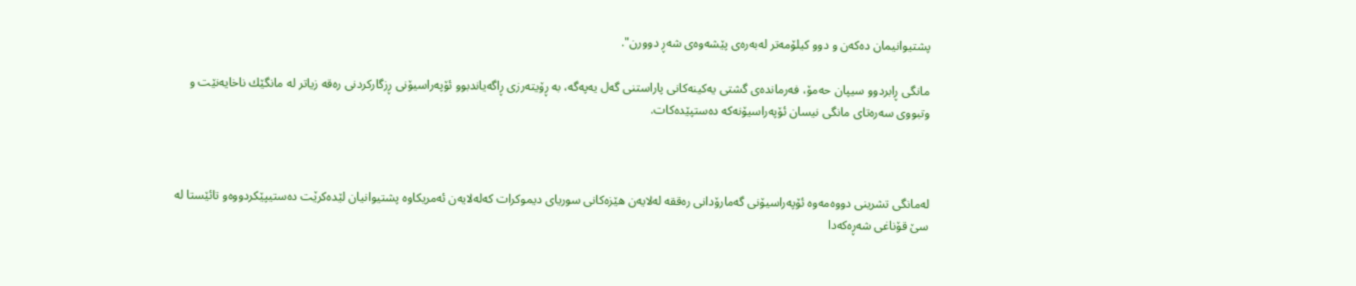پشتیوانیمان ده‌كه‌ن و دوو كیلۆمه‌تر له‌به‌ره‌ی پێشه‌وه‌ی‌ شه‌ڕ دوورن".

مانگی ڕابردوو سیپان حه‌مۆ، فه‌رمانده‌ی گشتی یه‌كینه‌كانی پاراستنی گه‌ل یه‌په‌گه‌، به‌ ڕۆیته‌رزی ڕاگه‌یاندبوو ئۆپه‌راسیۆنی ڕزگاركردنی ره‌قه‌ زیاتر له‌ مانگێك ناخایه‌نێت و وتبووی‌ سه‌ره‌تای‌ مانگی‌ نیسان ئۆپه‌راسیۆنه‌كه‌ ده‌ستپێده‌كات.



لەمانگی تشرینی دووەمەوە ئۆپەراسیۆنی گەمارۆدانی رەققە لەلایەن هێزەكانی سوریای دیموكرات كەلەلایەن ئەمریكاوە پشتیوانیان لێدەكرێت دەستیپێكردووەو تائێستا له‌ سێ قۆناغی‌ شه‌ڕه‌كه‌دا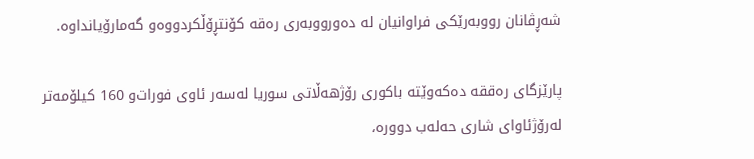شه‌ڕڤانان رووبه‌رێكی‌ فراوانیان له‌ ده‌ورووبه‌ری‌ ره‌قه‌ كۆنتڕۆڵكردووه‌و گه‌مارۆیانداوه‌.

پارێزگای ره‌ققه‌ ده‌كه‌وێته‌ باكوری رۆژهه‌ڵاتی سوریا له‌سه‌ر ئاوی فورات‌و 160 كیلۆمه‌تر له‌رۆژئاوای شاری حه‌له‌ب دووره‌،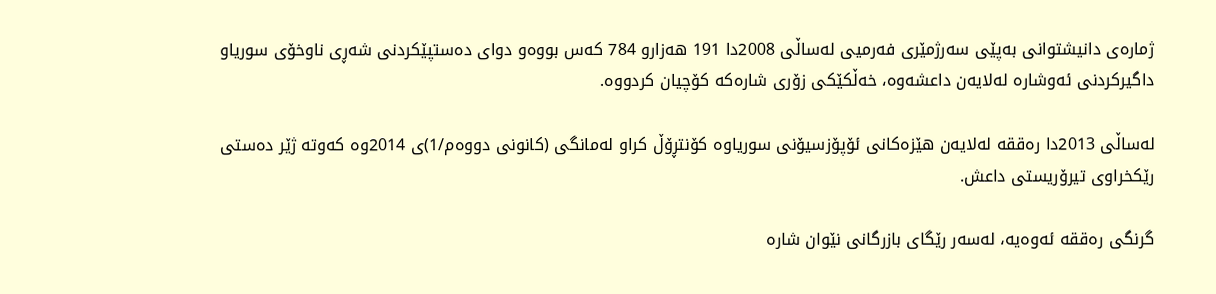ژماره‌ی دانیشتوانی به‌پێی سه‌رژمێری فه‌رمیی له‌ساڵی 2008دا 191 هه‌زارو 784 كه‌س بووه‌و دوای ده‌ستپێكردنی شه‌ڕی ناوخۆی سوریاو داگیركردنی ئه‌وشاره‌ له‌لایه‌ن داعشه‌وه‌، خه‌ڵكێكی زۆری شاره‌كه‌ كۆچیان كردووه‌.

له‌ساڵی 2013دا ره‌ققه‌ له‌لایه‌ن هێزه‌كانی ئۆپۆزسیۆنی سوریاوه‌ كۆنتڕۆڵ كراو له‌مانگی (كانونی دووه‌م/1)ی 2014وه‌ كه‌وته‌ ژێر ده‌ستی رێكخراوی تیرۆریستی داعش.

گرنگی ره‌ققه‌ ئه‌وه‌یه‌، له‌سه‌ر رێگای بازرگانی نێوان شاره‌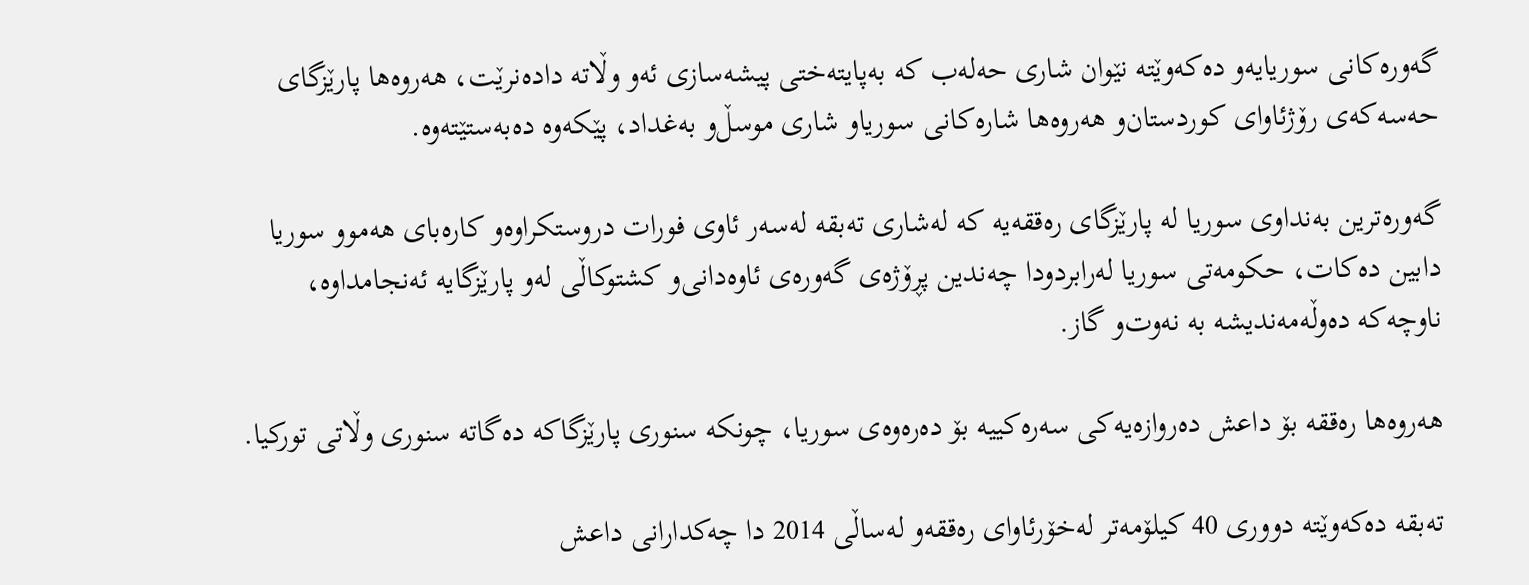گه‌وره‌كانی سوریایه‌‌و ده‌كه‌وێته‌ نێوان شاری حه‌له‌ب كه‌ به‌پایته‌ختی پیشه‌سازی ئه‌و وڵاته‌ داده‌نرێت‌، هه‌روه‌ها پارێزگای حه‌سه‌كه‌ی رۆژئاوای كوردستان‌و هه‌روه‌ها شاره‌كانی سوریاو شاری موسڵ‌و به‌غداد، پێكه‌وه‌ ده‌به‌ستێته‌وه‌.

گه‌وره‌ترین به‌نداوی سوریا له‌ پارێزگای ره‌ققه‌یه‌ كه‌ له‌شاری ته‌بقه‌ له‌سه‌ر ئاوی فورات دروستكراوه‌و كاره‌بای هه‌موو سوریا دابین ده‌كات‌، حكومه‌تی سوریا له‌رابردودا چه‌ندین پڕۆژه‌ی گه‌وره‌ی ئاوه‌دانی‌و كشتوكاڵی له‌و پارێزگایه‌ ئه‌نجامداوه‌، ناوچه‌كه‌ ده‌وڵه‌مه‌ندیشه‌ به‌ نه‌وت‌و گاز.

هه‌روه‌ها ره‌ققه‌ بۆ داعش ده‌روازه‌یه‌كی سه‌ره‌كییه‌ بۆ ده‌ره‌وه‌ی سوریا، چونكه‌ سنوری پارێزگاكه‌ ده‌گاته‌ سنوری وڵاتی توركیا.

تەبقە دەكەوێتە دووری 40 كیلۆمەتر لەخۆرئاوای رەققەو لەساڵی 2014 دا چەكدارانی داعش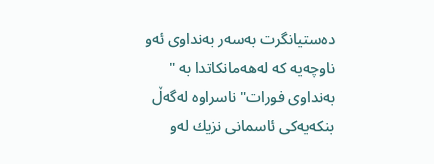دەستیانگرت بەسەر بەنداوی ئەو ناوچەیە كە لەهەمانكاتدا بە " بەنداوی فورات" ناسراوە لەگەڵ بنكەیەكی ئاسمانی نزیك لەو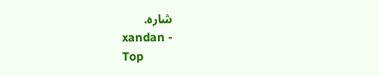شارە.
xandan -
Top